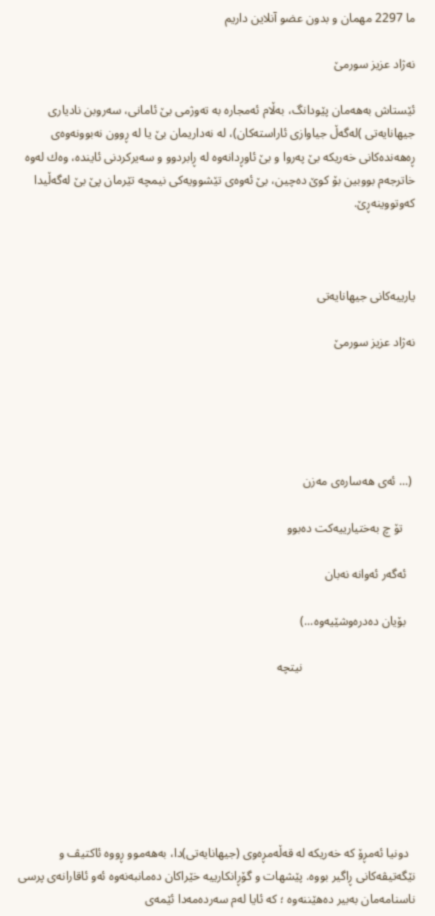ما 2297 مهمان و بدون عضو آنلاین داریم

نه‌ژاد عزیز سورمێ

ئێستاش به‌هه‌مان پێودانگ، به‌ڵام ئه‌مجاره‌ به‌ ته‌وژمی بێ ئامانی، سه‌روبن نادیاری جیهانایه‌تی )له‌گه‌ڵ جیاوازی ئاراسته‌كان)، له‌ نه‌داریمان بێ یا له‌ ڕوون نه‌بوونه‌وه‌ی ڕه‌هه‌نده‌كانی خه‌ریكه‌ بێ په‌روا و بێ ئاوڕدانه‌وه‌ له‌ ڕابردوو و سه‌یركردنی ئاینده‌، وه‌ك له‌وه‌ خاترجه‌م بووبین بۆ كوێ ده‌چین، بێ ئه‌وه‌ی تێشوویه‌كی نیمچه‌ تێرمان پێ بێ له‌گه‌ڵیدا كه‌وتووینه‌ڕێ.



یارییه‌كانی جیهانایه‌تی

نه‌ژاد عزیز سورمێ





 (... ئه‌ی هه‌ساره‌ی مه‌زن

    تۆ چ به‌ختیارییه‌كت ده‌بوو

   ئه‌گه‌ر ئه‌وانه‌ نه‌بان

   بۆیان ده‌دره‌وشێیه‌وه...)

                                    نیتچه‌







  دونیا ئه‌مڕۆ كه‌ خه‌ریكه‌ له‌ قه‌ڵه‌مڕه‌وی (جیهانایه‌تی)دا، به‌هه‌موو ڕووه‌ ئاكتیڤ و نێگه‌تیڤه‌كانی ڕاگیر بووه‌. پێشهات و گۆڕانكارییه‌ خێراكان ده‌مانبه‌نه‌وه‌ ئه‌و ئاقارانه‌ی پرسی ناسنامه‌مان به‌بیر ده‌هێننه‌وه ‌؛ كه‌ ئایا له‌م سه‌رده‌مه‌دا ئێمه‌ی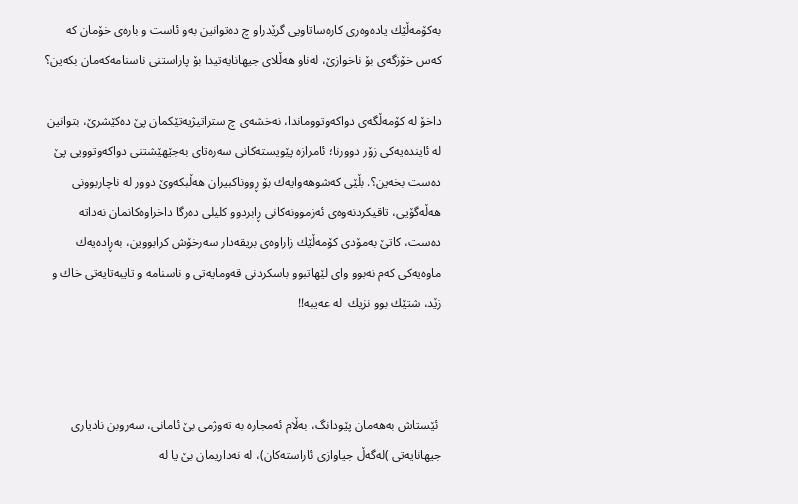به‌كۆمه‌ڵێك یاده‌وه‌ری كاره‌ساتاویی گرێدراو چ ده‌توانین به‌و ئاست و باره‌ی خۆمان كه‌ كه‌س خۆزگه‌ی بۆ ناخوازێ، له‌ناو هه‌ڵلای جیهانایه‌تیدا بۆ پاراستنی ناسنامه‌كه‌مان بكه‌ین؟

داخۆ له‌ كۆمه‌ڵگه‌ی دواكه‌وتووماندا، نه‌خشه‌ی چ ستراتیژیه‌تێكمان پێ ده‌كێشرێ، بتوانین له‌ ئاینده‌یه‌كی زۆر دوورنا؛ ئامرازه‌ پێویسته‌كانی سه‌ره‌تای به‌جێهێشتنی دواكه‌وتوویی پێ ده‌ست بخه‌ین؟. بڵێی كه‌شوهه‌وایه‌ك بۆ ڕووناكبیران هه‌ڵبكه‌وێ دوور له‌ ناچاربوونی هه‌ڵه‌گۆیی، تاقیكردنه‌وه‌ی ئه‌زموونه‌كانی ڕابردوو كلیلی ده‌رگا داخراوه‌كانمان نه‌داته‌ ده‌ست، كاتێ به‌مۆدی كۆمه‌ڵێك زاراوه‌ی بریقه‌دار سه‌رخۆش كرابووین، به‌ڕاده‌یه‌ك  ماوه‌یه‌كی كه‌م نه‌بوو وای لێهاتبوو باسكردنی قه‌ومایه‌تی و ناسنامه‌ و تایبه‌تایه‌تی خاك و زێد، شتێك بوو نزیك  له‌ عه‌یبە!!



 ئێستاش به‌هه‌مان پێودانگ، به‌ڵام ئه‌مجاره‌ به‌ ته‌وژمی بێ ئامانی، سه‌روبن نادیاری جیهانایه‌تی )له‌گه‌ڵ جیاوازی ئاراسته‌كان)، له‌ نه‌داریمان بێ یا له‌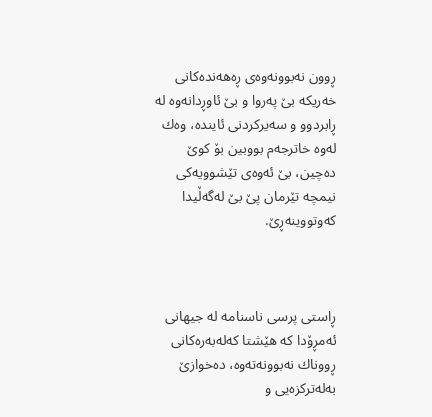ڕوون نه‌بوونه‌وه‌ی ڕه‌هه‌نده‌كانی خه‌ریكه‌ بێ په‌روا و بێ ئاوڕدانه‌وه‌ له‌ ڕابردوو و سه‌یركردنی ئاینده‌، وه‌ك له‌وه‌ خاترجه‌م بووبین بۆ كوێ ده‌چین، بێ ئه‌وه‌ی تێشوویه‌كی نیمچه‌ تێرمان پێ بێ له‌گه‌ڵیدا كه‌وتووینه‌ڕێ.



ڕاستی پرسی ناسنامه‌ له‌ جیهانی ئه‌مڕۆدا كه‌ هێشتا كه‌له‌به‌ره‌كانی ڕووناك نه‌بوونه‌ته‌وه‌، ده‌خوازێ به‌له‌تركزه‌یی و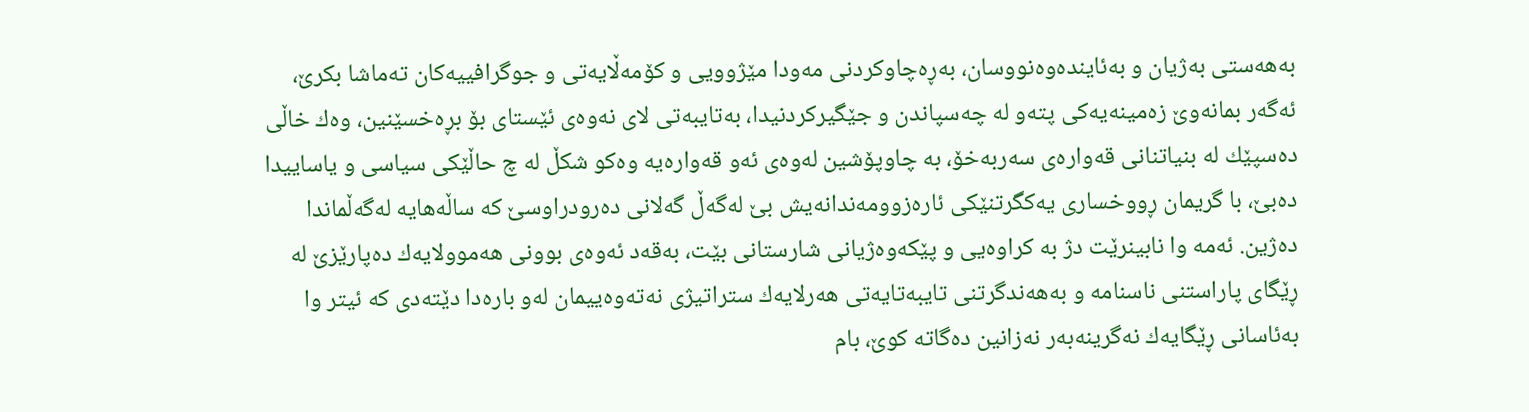به‌هه‌ستی به‌ژیان و به‌ئاینده‌وه‌نووسان، به‌ڕه‌چاوكردنی مه‌ودا مێژوویی و كۆمه‌ڵایه‌تی و جوگرافییه‌كان ته‌ماشا بكرێ، ئه‌گه‌ر بمانه‌وێ زه‌مینه‌یه‌كی پته‌و له‌ چه‌سپاندن و جێگیركردنیدا، به‌تایبه‌تی لای نه‌وه‌ی ئێستای بۆ بڕه‌خسێنین، وه‌ك خاڵی ده‌سپێك له‌ بنیاتنانی قه‌واره‌ی سه‌ربه‌خۆ، به‌ چاوپۆشین له‌وه‌ی ئه‌و قه‌واره‌یه‌ وه‌كو شكڵ له‌ چ حاڵێكی سیاسی و یاساییدا ده‌بێ، با گریمان ڕووخساری یه‌كگرتنێكی ئاره‌زوومه‌ندانه‌یش بێ له‌گه‌ڵ گه‌لانی ده‌رودراوسێ كه‌ ساڵه‌هایه‌ له‌گه‌ڵماندا ده‌ژین. ئه‌مه‌ وا نابینرێت دژ به‌ كراوه‌یی و پێكه‌وه‌ژیانی شارستانی بێت، به‌قه‌د ئه‌وه‌ی بوونی هه‌موولایه‌ك ده‌پارێزێ له‌ ڕێگای پاراستنی ناسنامه‌ و به‌هه‌ندگرتنی تایبه‌تایه‌تی هه‌رلایه‌ك ستراتیژی نه‌ته‌وه‌ییمان له‌و باره‌دا دێته‌دی كه‌ ئیتر وا به‌ئاسانی ڕێگایه‌ك نه‌گرینه‌به‌ر نه‌زانین ده‌گاته‌ كوێ، بام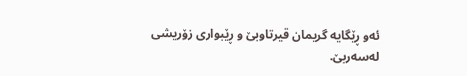ئه‌و ڕێگایه‌ گریمان قیرتاوبێ و ڕێبواری زۆریشی له‌سه‌ربێ.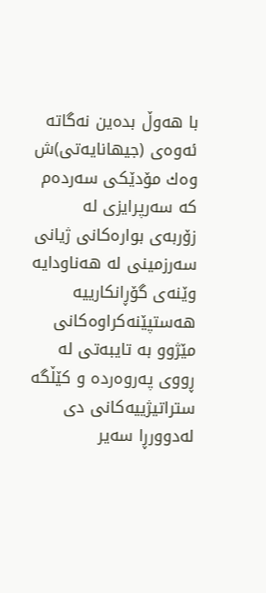با هه‌وڵ بده‌ین نه‌گاته‌ ئه‌وه‌ی (جیهانایه‌تی)ش وه‌ك مۆدێكی سه‌رده‌م كه‌ سه‌رپرایزی له‌ زۆربه‌ی بواره‌كانی ژیانی سه‌رزمینی له‌ هه‌ناودایه‌ وێنه‌ی گۆڕانكارییه‌ هه‌ستپێنه‌كراوه‌كانی مێژوو به‌ تایبه‌تی له‌ ڕووی په‌روه‌رده‌ و كێڵگه‌ ستراتیژییه‌كانی دی  له‌دوورڕا سه‌یر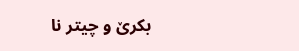بكرێ و چیتر نا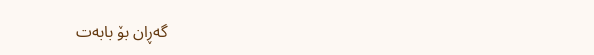گەڕان بۆ بابەت